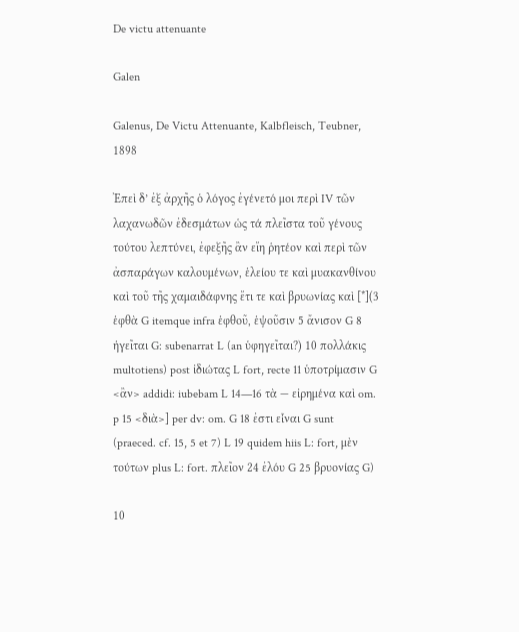De victu attenuante

Galen

Galenus, De Victu Attenuante, Kalbfleisch, Teubner, 1898

Ἐπεὶ δ’ ἐξ ἀρχῆς ὁ λόγος ἐγένετό μοι περὶ IV τῶν λαχανωδῶν ἐδεσμάτων ὡς τά πλεῖστα τοῦ γένους τούτου λεπτύνει, ἐφεξῆς ἂν εἴη ῥητέον καὶ περὶ τῶν ἀσπαράγων καλουμένων, ἑλείου τε καὶ μυακανθίνου καὶ τοῦ τῆς χαμαιδάφνης ἔτι τε καὶ βρυωνίας καὶ [*](3 ἑφθὰ G itemque infra ἑφθοῦ, ἑψοῦσιν 5 ἄνισον G 8 ἡγεῖται G: subenarrat L (an ὑφηγεῖται?) 10 πολλάκις multotiens) post ἰδιώτας L fort, recte 11 ὑποτρίμασιν G <ἂν> addidi: iubebam L 14—16 τὰ — εἰρημένα καὶ om. p 15 <διὰ>] per dv: om. G 18 ἐστι εἷναι G sunt (praeced. cf. 15, 5 et 7) L 19 quidem hiis L: fort, μὲν τούτων plus L: fort. πλεῖον 24 ἐλόυ G 25 βρυονίας G)

10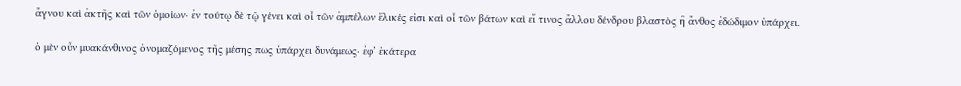ἄγνου καὶ ἀκτῆς καὶ τῶν ὁμοίων· ἐν τούτῳ δὲ τῷ γένει καὶ οἶ τῶν ἀμπέλων ἕλικές εἰσι καὶ οἶ τῶν βάτων καὶ εἴ τινος ἄλλου δένδρου βλαστὸς ἢ ἄνθος ἐδώδιμον ὑπάρχει.

ὁ μὲν οὖν μυακάνθινος ὀνομαζόμενος τῆς μέσης πως ὑπάρχει δυνάμεως· ἐφ’ ἑκάτερα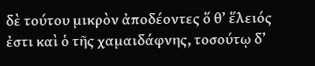δὲ τούτου μικρὸν ἀποδέοντες ὅ θ’ ἕλειός ἐστι καὶ ὁ τῆς χαμαιδάφνης, τοσούτῳ δ’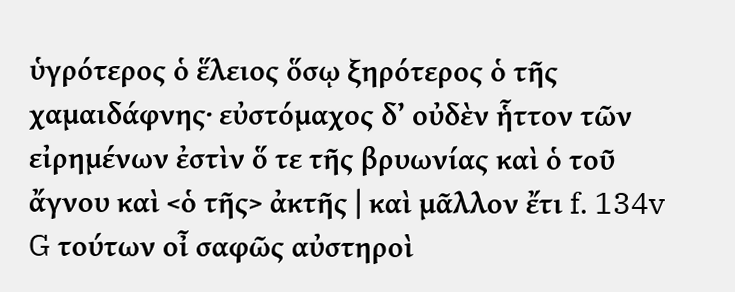ὑγρότερος ὁ ἕλειος ὅσῳ ξηρότερος ὁ τῆς χαμαιδάφνης· εὐστόμαχος δ’ οὐδὲν ἧττον τῶν εἰρημένων ἐστὶν ὅ τε τῆς βρυωνίας καὶ ὁ τοῦ ἄγνου καὶ <ὁ τῆς> ἀκτῆς | καὶ μᾶλλον ἔτι f. 134v G τούτων οἶ σαφῶς αὐστηροὶ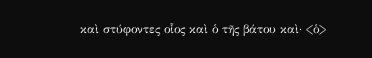καὶ στύφοντες οἷος καὶ ὁ τῆς βάτου καὶ· <ὁ>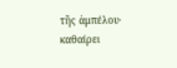τῆς ἀμπέλου· καθαίρει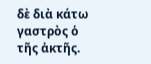δὲ διὰ κάτω γαστρὸς ὁ τῆς ἀκτῆς.